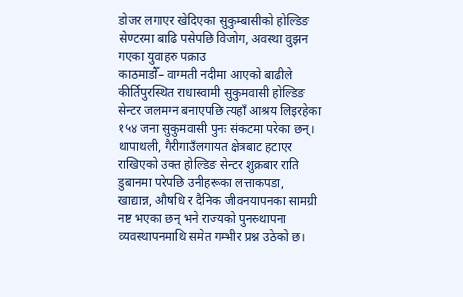डोजर लगाएर खेदिएका सुकुम्बासीको होल्डिङ सेण्टरमा बाढि पसेपछि विजोग, अवस्था वुझन गएका युवाहरु पक्राउ
काठमाडौँ– वाग्मती नदीमा आएको बाढीले कीर्तिपुरस्थित राधास्वामी सुकुमवासी होल्डिङ सेन्टर जलमग्न बनाएपछि त्यहाँ आश्रय लिइरहेका १५४ जना सुकुमवासी पुनः संकटमा परेका छन्। थापाथली, गैरीगाउँलगायत क्षेत्रबाट हटाएर राखिएको उक्त होल्डिङ सेन्टर शुक्रबार राति डुबानमा परेपछि उनीहरूका लत्ताकपडा, खाद्यान्न, औषधि र दैनिक जीवनयापनका सामग्री नष्ट भएका छन् भने राज्यको पुनस्र्थापना व्यवस्थापनमाथि समेत गम्भीर प्रश्न उठेको छ।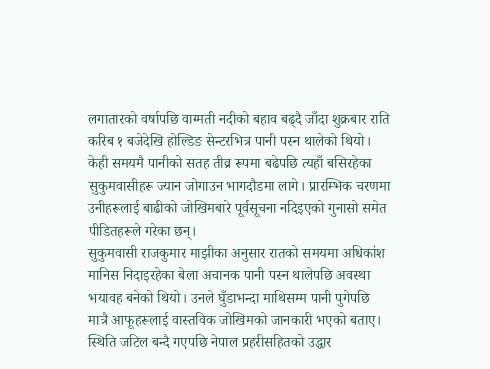लगातारको वर्षापछि वाग्मती नदीको बहाव बढ्दै जाँदा शुक्रबार राति करिब १ बजेदेखि होल्डिङ सेन्टरभित्र पानी पस्न थालेको थियो। केही समयमै पानीको सतह तीव्र रूपमा बढेपछि त्यहाँ बसिरहेका सुकुमवासीहरू ज्यान जोगाउन भागदौडमा लागे। प्रारम्भिक चरणमा उनीहरूलाई बाढीको जोखिमबारे पूर्वसूचना नदिइएको गुनासो समेत पीडितहरूले गरेका छन्।
सुकुमवासी राजकुमार माझीका अनुसार रातको समयमा अधिकांश मानिस निदाइरहेका बेला अचानक पानी पस्न थालेपछि अवस्था भयावह बनेको थियो। उनले घुँडाभन्दा माथिसम्म पानी पुगेपछि मात्रै आफूहरूलाई वास्तविक जोखिमको जानकारी भएको बताए।
स्थिति जटिल बन्दै गएपछि नेपाल प्रहरीसहितको उद्धार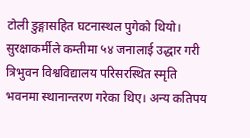टोली डुङ्गासहित घटनास्थल पुगेको थियो। सुरक्षाकर्मीले कम्तीमा ५४ जनालाई उद्धार गरी त्रिभुवन विश्वविद्यालय परिसरस्थित स्मृति भवनमा स्थानान्तरण गरेका थिए। अन्य कतिपय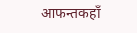आफन्तकहाँ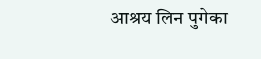आश्रय लिन पुगेका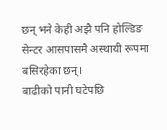छन् भने केही अझै पनि होल्डिङ सेन्टर आसपासमै अस्थायी रूपमा बसिरहेका छन्।
बाढीको पानी घटेपछि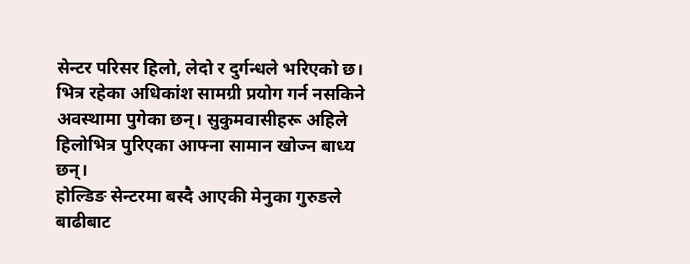सेन्टर परिसर हिलो, लेदो र दुर्गन्धले भरिएको छ। भित्र रहेका अधिकांश सामग्री प्रयोग गर्न नसकिने अवस्थामा पुगेका छन्। सुकुमवासीहरू अहिले हिलोभित्र पुरिएका आफ्ना सामान खोज्न बाध्य छन्।
होल्डिङ सेन्टरमा बस्दै आएकी मेनुका गुरुङले बाढीबाट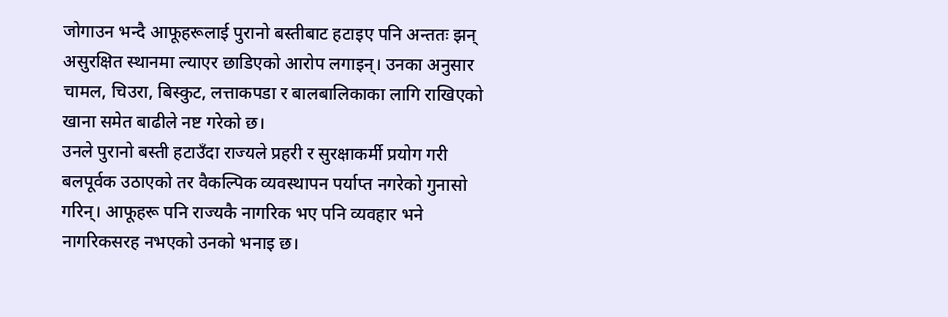जोगाउन भन्दै आफूहरूलाई पुरानो बस्तीबाट हटाइए पनि अन्ततः झन् असुरक्षित स्थानमा ल्याएर छाडिएको आरोप लगाइन्। उनका अनुसार चामल, चिउरा, बिस्कुट, लत्ताकपडा र बालबालिकाका लागि राखिएको खाना समेत बाढीले नष्ट गरेको छ।
उनले पुरानो बस्ती हटाउँदा राज्यले प्रहरी र सुरक्षाकर्मी प्रयोग गरी बलपूर्वक उठाएको तर वैकल्पिक व्यवस्थापन पर्याप्त नगरेको गुनासो गरिन्। आफूहरू पनि राज्यकै नागरिक भए पनि व्यवहार भने नागरिकसरह नभएको उनको भनाइ छ।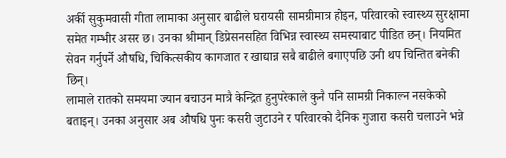अर्की सुकुमवासी गीता लामाका अनुसार बाढीले घरायसी सामग्रीमात्र होइन, परिवारको स्वास्थ्य सुरक्षामा समेत गम्भीर असर छ। उनका श्रीमान् डिप्रेसनसहित विभिन्न स्वास्थ्य समस्याबाट पीडित छन्। नियमित सेवन गर्नुपर्ने औषधि, चिकित्सकीय कागजात र खाद्यान्न सबै बाढीले बगाएपछि उनी थप चिन्तित बनेकी छिन्।
लामाले रातको समयमा ज्यान बचाउन मात्रै केन्द्रित हुनुपरेकाले कुनै पनि सामग्री निकाल्न नसकेको बताइन्। उनका अनुसार अब औषधि पुनः कसरी जुटाउने र परिवारको दैनिक गुजारा कसरी चलाउने भन्ने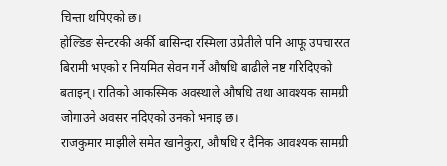चिन्ता थपिएको छ।
होल्डिङ सेन्टरकी अर्की बासिन्दा रस्मिला उप्रेतीले पनि आफू उपचाररत बिरामी भएको र नियमित सेवन गर्ने औषधि बाढीले नष्ट गरिदिएको बताइन्। रातिको आकस्मिक अवस्थाले औषधि तथा आवश्यक सामग्री जोगाउने अवसर नदिएको उनको भनाइ छ।
राजकुमार माझीले समेत खानेकुरा, औषधि र दैनिक आवश्यक सामग्री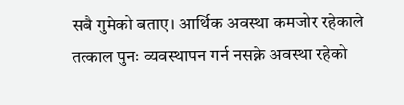सबै गुमेको बताए। आर्थिक अवस्था कमजोर रहेकाले तत्काल पुनः व्यवस्थापन गर्न नसक्ने अवस्था रहेको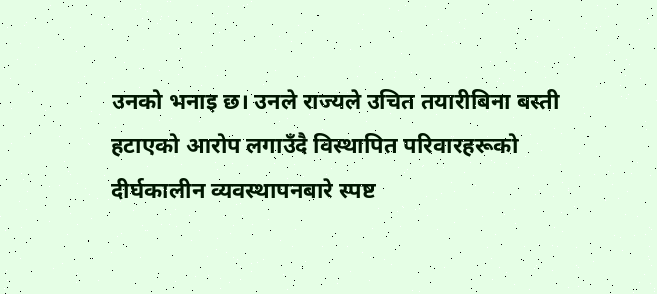उनको भनाइ छ। उनले राज्यले उचित तयारीबिना बस्ती हटाएको आरोप लगाउँदै विस्थापित परिवारहरूको दीर्घकालीन व्यवस्थापनबारे स्पष्ट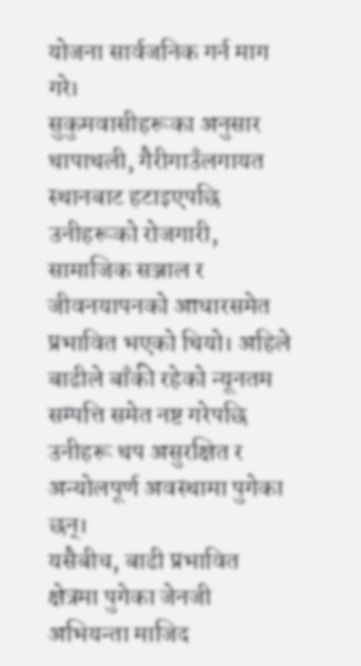योजना सार्वजनिक गर्न माग गरे।
सुकुमवासीहरूका अनुसार थापाथली, गैरीगाउँलगायत स्थानबाट हटाइएपछि उनीहरूको रोजगारी, सामाजिक सञ्जाल र जीवनयापनको आधारसमेत प्रभावित भएको थियो। अहिले बाढीले बाँकी रहेको न्यूनतम सम्पत्ति समेत नष्ट गरेपछि उनीहरू थप असुरक्षित र अन्योलपूर्ण अवस्थामा पुगेका छन्।
यसैबीच, बाढी प्रभावित क्षेत्रमा पुगेका जेनजी अभियन्ता माजिद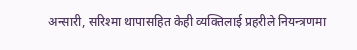अन्सारी, सरिश्मा थापासहित केही व्यक्तिलाई प्रहरीले नियन्त्रणमा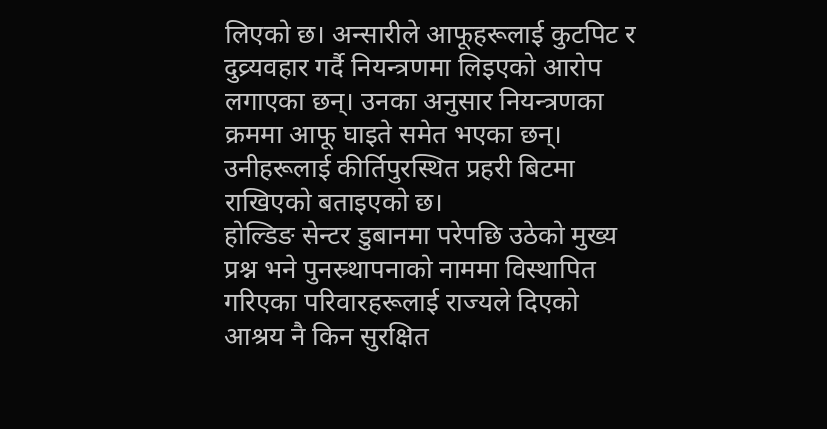लिएको छ। अन्सारीले आफूहरूलाई कुटपिट र दुव्र्यवहार गर्दै नियन्त्रणमा लिइएको आरोप लगाएका छन्। उनका अनुसार नियन्त्रणका क्रममा आफू घाइते समेत भएका छन्। उनीहरूलाई कीर्तिपुरस्थित प्रहरी बिटमा राखिएको बताइएको छ।
होल्डिङ सेन्टर डुबानमा परेपछि उठेको मुख्य प्रश्न भने पुनस्र्थापनाको नाममा विस्थापित गरिएका परिवारहरूलाई राज्यले दिएको आश्रय नै किन सुरक्षित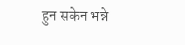हुन सकेन भन्ने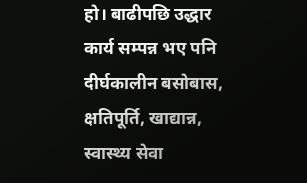हो। बाढीपछि उद्धार कार्य सम्पन्न भए पनि दीर्घकालीन बसोबास, क्षतिपूर्ति, खाद्यान्न, स्वास्थ्य सेवा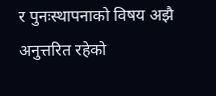र पुनःस्थापनाको विषय अझै अनुत्तरित रहेको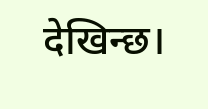देखिन्छ।